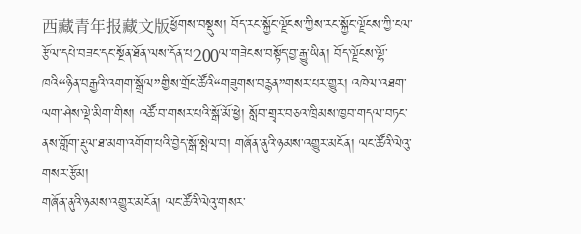西藏青年报藏文版ཕྱོགས་བསྡུས། བོད་རང་སྐྱོང་ལྗོངས་ཀྱིས་རང་སྐྱོང་ལྗོངས་ཀྱི་ངལ་རྩོལ་དཔེ་བཟང་དང་སྔོན་ཐོན་ལས་དོན་པ200ལ་གཟེངས་བསྟོད་བྱ་རྒྱུ་ཡིན། བོད་ལྗོངས་ལྷོ་ཁའི“ཉིན་བརྒྱའི་འགག་སྒྲོལ”གྱིས་གྲོང་ཚོའི“གཟུགས་བརྙན”གསར་པར་གྱུར། འཁེལ་འཐག་ལག་ཤེས་ལྡེ་མིག་གིས། འཚོ་བ་གསར་པའི་སྒོ་མོ་ཕྱེ། སློབ་གྲྭར་བཅའ་ཁྲིམས་ཁྱབ་གདལ་བཏང་ནས་གློག་རྡུལ་ཐ་མག་འགོག་པའི་བྱེད་སྒོ་སྤེལ་བ། གཞོན་ནུའི་ཉམས་འགྱུར་མངོན། ལང་ཚོའི་ལེའུ་གསར་རྩོམ།
གཞོན་ནུའི་ཉམས་འགྱུར་མངོན། ལང་ཚོའི་ལེའུ་གསར་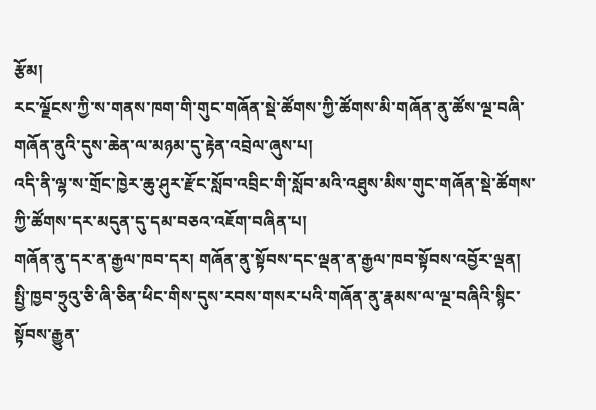རྩོམ།
རང་ལྗོངས་ཀྱི་ས་གནས་ཁག་གི་གུང་གཞོན་སྡེ་ཚོགས་ཀྱི་ཚོགས་མི་གཞོན་ནུ་ཚོས་ལྔ་བཞི་གཞོན་ནུའི་དུས་ཆེན་ལ་མཉམ་དུ་རྟེན་འབྲེལ་ཞུས་པ།
འདི་ནི་ལྷ་ས་གྲོང་ཁྱེར་ཆུ་ཤུར་རྫོང་སློབ་འབྲིང་གི་སློབ་མའི་འཐུས་མིས་གུང་གཞོན་སྡེ་ཚོགས་ཀྱི་ཚོགས་དར་མདུན་དུ་དམ་བཅའ་འཇོག་བཞིན་པ།
གཞོན་ནུ་དར་ན་རྒྱལ་ཁབ་དར། གཞོན་ནུ་སྟོབས་དང་ལྡན་ན་རྒྱལ་ཁབ་སྟོབས་འབྱོར་ལྡན།
སྤྱི་ཁྱབ་ཧྲུའུ་ཅི་ཞི་ཅིན་ཕིང་གིས་དུས་རབས་གསར་པའི་གཞོན་ནུ་རྣམས་ལ་ལྔ་བཞིའི་སྙིང་སྟོབས་རྒྱུན་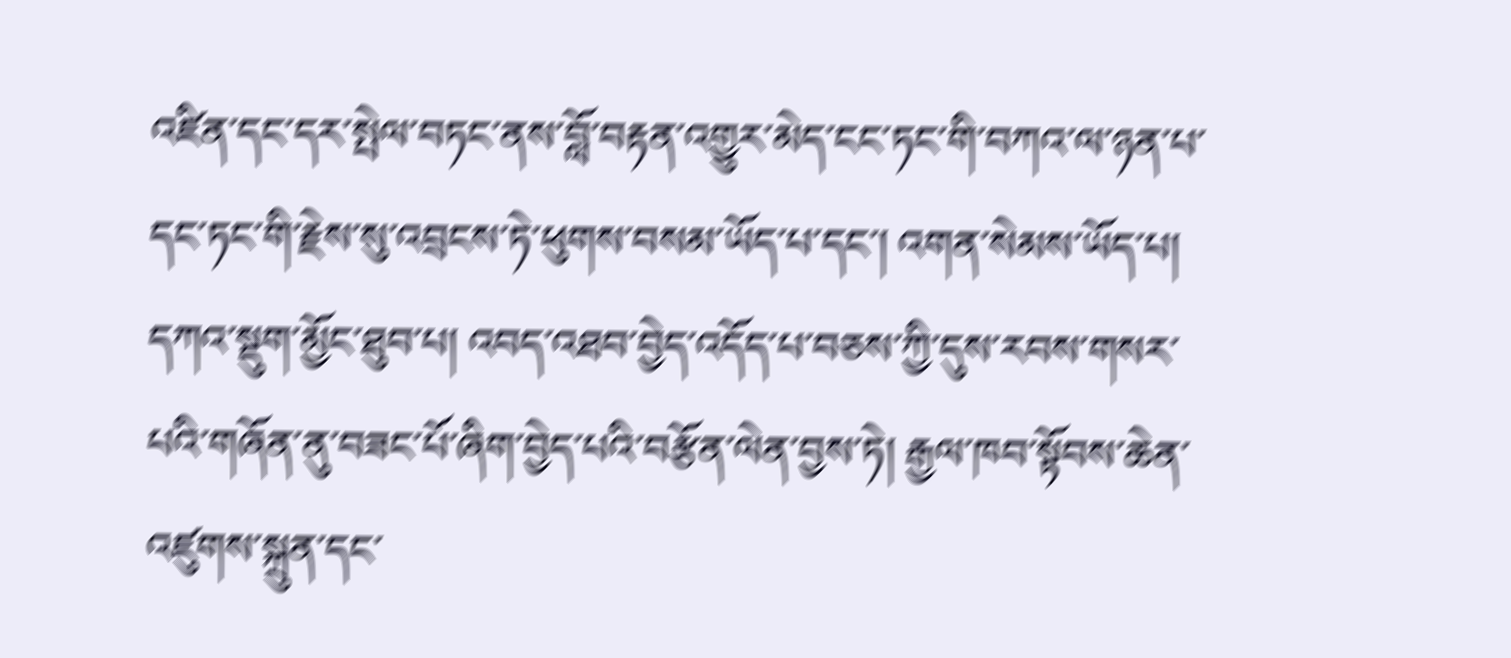འཛིན་དང་དར་སྤེལ་བཏང་ནས་བློ་བརྟན་འགྱུར་མེད་ངང་ཏང་གི་བཀའ་ལ་ཉན་པ་དང་ཏང་གི་རྗེས་སུ་འབྲངས་ཏེ་ཕུགས་བསམ་ཡོད་པ་དང་། འགན་སེམས་ཡོད་པ། དཀའ་སྡུག་མྱོང་ཐུབ་པ། འབད་འཐབ་བྱེད་འདོད་པ་བཅས་ཀྱི་དུས་རབས་གསར་པའི་གཞོན་ནུ་བཟང་པོ་ཞིག་བྱེད་པའི་བརྩོན་ལེན་བྱས་ཏེ། རྒྱལ་ཁབ་སྟོབས་ཆེན་འཛུགས་སྐྲུན་དང་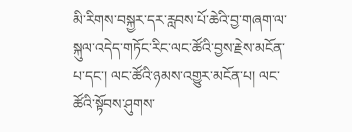མི་རིགས་བསྐྱར་དར་རླབས་པོ་ཆེའི་བྱ་གཞག་ལ་སྐུལ་འདེད་གཏོང་རིང་ལང་ཚོའི་བྱས་རྗེས་མངོན་པ་དང་། ལང་ཚོའི་ཉམས་འགྱུར་མངོན་པ། ལང་ཚོའི་སྟོབས་ཤུགས་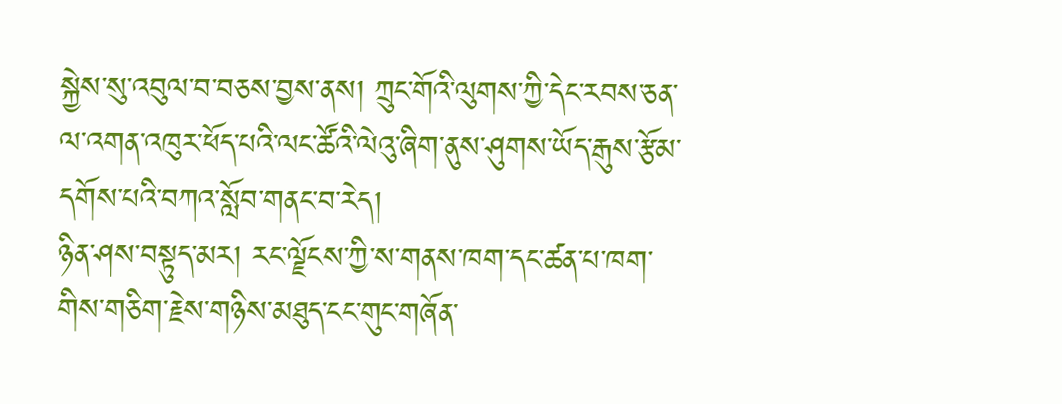སྐྱེས་སུ་འབུལ་བ་བཅས་བྱས་ནས། ཀྲུང་གོའི་ལུགས་ཀྱི་དེང་རབས་ཅན་ལ་འགན་འཁུར་ཕོད་པའི་ལང་ཚོའི་ལེའུ་ཞིག་ནུས་ཤུགས་ཡོད་རྒུས་རྩོམ་དགོས་པའི་བཀའ་སློབ་གནང་བ་རེད།
ཉིན་ཤས་བསྟུད་མར། རང་ལྗོངས་ཀྱི་ས་གནས་ཁག་དང་ཚན་པ་ཁག་གིས་གཅིག་རྗེས་གཉིས་མཐུད་ངང་གུང་གཞོན་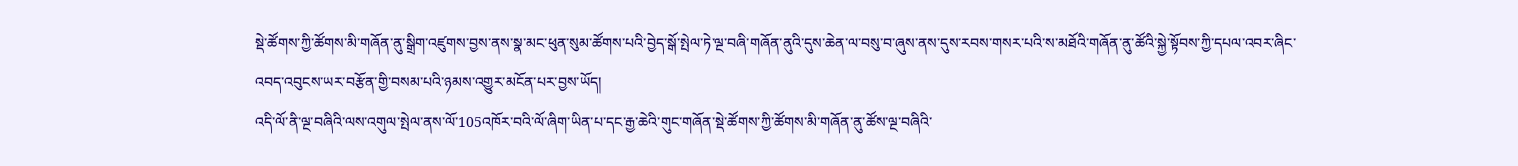སྡེ་ཚོགས་ཀྱི་ཚོགས་མི་གཞོན་ནུ་སྒྲིག་འཛུགས་བྱས་ནས་སྣ་མང་ཕུན་སུམ་ཚོགས་པའི་བྱེད་སྒོ་སྤེལ་ཏེ་ལྔ་བཞི་གཞོན་ནུའི་དུས་ཆེན་ལ་བསུ་བ་ཞུས་ནས་དུས་རབས་གསར་པའི་ས་མཐོའི་གཞོན་ནུ་ཚོའི་སྐྱེ་སྟོབས་ཀྱི་དཔལ་འབར་ཞིང་འབད་འབུངས་ཡར་བརྩོན་གྱི་བསམ་པའི་ཉམས་འགྱུར་མངོན་པར་བྱས་ཡོད།
འདི་ལོ་ནི་ལྔ་བཞིའི་ལས་འགུལ་སྤེལ་ནས་ལོ་105འཁོར་བའི་ལོ་ཞིག་ཡིན་པ་དང་རྒྱ་ཆེའི་གུང་གཞོན་སྡེ་ཚོགས་ཀྱི་ཚོགས་མི་གཞོན་ནུ་ཚོས་ལྔ་བཞིའི་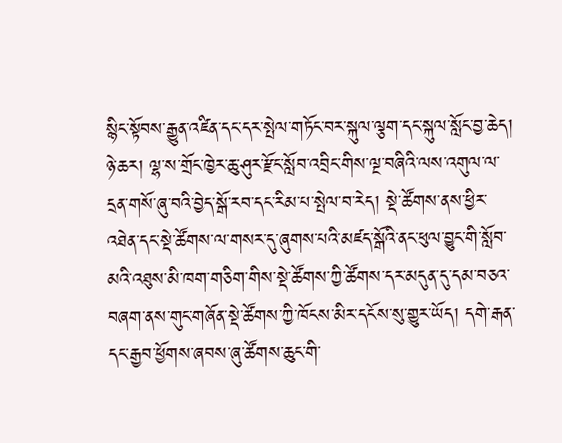སྙིང་སྟོབས་རྒྱུན་འཛིན་དང་དར་སྤེལ་གཏོང་བར་སྐུལ་ལྕག་དང་སྐུལ་སློང་བྱ་ཆེད། ཉེ་ཆར། ལྷ་ས་གྲོང་ཁྱེར་ཆུ་ཤུར་རྫོང་སློབ་འབྲིང་གིས་ལྔ་བཞིའི་ལས་འགུལ་ལ་དྲན་གསོ་ཞུ་བའི་བྱེད་སྒོ་རབ་དང་རིམ་པ་སྤེལ་བ་རེད། སྡེ་ཚོགས་ནས་ཕྱིར་འཐེན་དང་སྡེ་ཚོགས་ལ་གསར་དུ་ཞུགས་པའི་མཛད་སྒོའི་ནང་ཕུལ་བྱུང་གི་སློབ་མའི་འཐུས་མི་ཁག་གཅིག་གིས་སྡེ་ཚོགས་ཀྱི་ཚོགས་དར་མདུན་དུ་དམ་བཅའ་བཞག་ནས་གུང་གཞོན་སྡེ་ཚོགས་ཀྱི་ཁོངས་མིར་དངོས་སུ་གྱུར་ཡོད། དགེ་རྒན་དང་རྒྱབ་ཕྱོགས་ཞབས་ཞུ་ཚོགས་ཆུང་གི་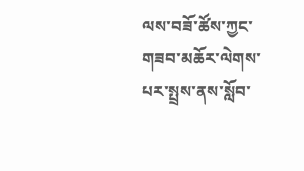ལས་བཟོ་ཚོས་ཀྱང་གཟབ་མཆོར་ལེགས་པར་སྤྲས་ནས་སློབ་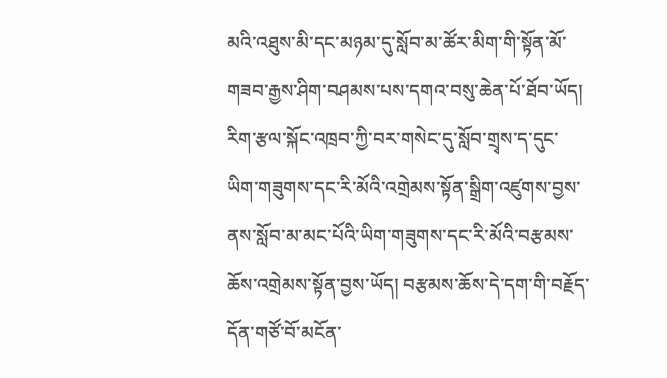མའི་འཐུས་མི་དང་མཉམ་དུ་སློབ་མ་ཚོར་མིག་གི་སྟོན་མོ་གཟབ་རྒྱས་ཤིག་བཤམས་པས་དགའ་བསུ་ཆེན་པོ་ཐོབ་ཡོད།
རིག་རྩལ་སྐོང་འཁྲབ་ཀྱི་བར་གསེང་དུ་སློབ་གྲྭས་ད་དུང་ཡིག་གཟུགས་དང་རི་མོའི་འགྲེམས་སྟོན་སྒྲིག་འཛུགས་བྱས་ནས་སློབ་མ་མང་པོའི་ཡིག་གཟུགས་དང་རི་མོའི་བརྩམས་ཆོས་འགྲེམས་སྟོན་བྱས་ཡོད། བརྩམས་ཆོས་དེ་དག་གི་བརྗོད་དོན་གཙོ་བོ་མངོན་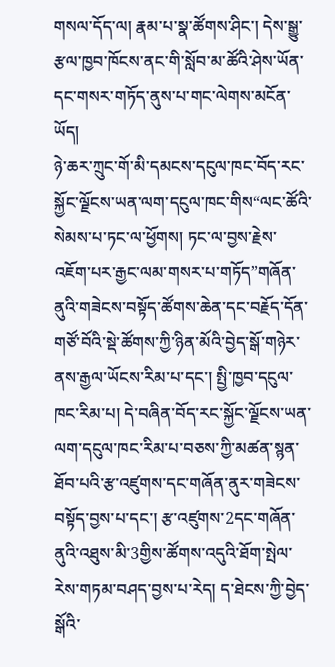གསལ་དོད་ལ། རྣམ་པ་སྣ་ཚོགས་ཤིང་། དེས་སྒྱུ་རྩལ་ཁྱབ་ཁོངས་ནང་གི་སློབ་མ་ཚོའི་ཤེས་ཡོན་དང་གསར་གཏོད་ནུས་པ་གང་ལེགས་མངོན་ཡོད།
ཉེ་ཆར་ཀྲུང་གོ་མི་དམངས་དངུལ་ཁང་བོད་རང་སྐྱོང་ལྗོངས་ཡན་ལག་དངུལ་ཁང་གིས“ལང་ཚོའི་སེམས་པ་ཏང་ལ་ཕྱོགས། ཏང་ལ་བྱས་རྗེས་འཇོག་པར་རྒྱང་ལམ་གསར་པ་གཏོད”གཞོན་ནུའི་གཟེངས་བསྟོད་ཚོགས་ཆེན་དང་བརྗོད་དོན་གཙོ་བོའི་སྡེ་ཚོགས་ཀྱི་ཉིན་མོའི་བྱེད་སྒོ་གཉེར་ནས་རྒྱལ་ཡོངས་རིམ་པ་དང་། སྤྱི་ཁྱབ་དངུལ་ཁང་རིམ་པ། དེ་བཞིན་བོད་རང་སྐྱོང་ལྗོངས་ཡན་ལག་དངུལ་ཁང་རིམ་པ་བཅས་ཀྱི་མཚན་སྙན་ཐོབ་པའི་རྩ་འཛུགས་དང་གཞོན་ནུར་གཟེངས་བསྟོད་བྱས་པ་དང་། རྩ་འཛུགས་2དང་གཞོན་ནུའི་འཐུས་མི་3གྱིས་ཚོགས་འདུའི་ཐོག་སྤེལ་རེས་གཏམ་བཤད་བྱས་པ་རེད། ད་ཐེངས་ཀྱི་བྱེད་སྒོའི་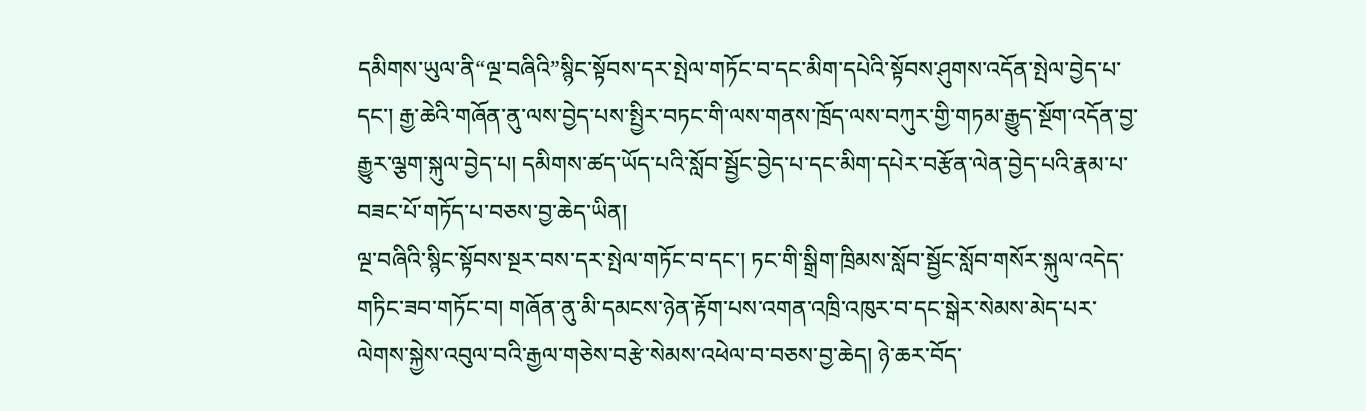དམིགས་ཡུལ་ནི“ལྔ་བཞིའི”སྙིང་སྟོབས་དར་སྤེལ་གཏོང་བ་དང་མིག་དཔེའི་སྟོབས་ཤུགས་འདོན་སྤེལ་བྱེད་པ་དང་། རྒྱ་ཆེའི་གཞོན་ནུ་ལས་བྱེད་པས་སྤྱིར་བཏང་གི་ལས་གནས་ཁྲོད་ལས་བཀུར་གྱི་གཏམ་རྒྱུད་སྔོག་འདོན་བྱ་རྒྱུར་ལྕག་སྐུལ་བྱེད་པ། དམིགས་ཚད་ཡོད་པའི་སློབ་སྦྱོང་བྱེད་པ་དང་མིག་དཔེར་བརྩོན་ལེན་བྱེད་པའི་རྣམ་པ་བཟང་པོ་གཏོད་པ་བཅས་བྱ་ཆེད་ཡིན།
ལྔ་བཞིའི་སྙིང་སྟོབས་སྔར་བས་དར་སྤེལ་གཏོང་བ་དང་། ཏང་གི་སྒྲིག་ཁྲིམས་སློབ་སྦྱོང་སློབ་གསོར་སྐུལ་འདེད་གཏིང་ཟབ་གཏོང་བ། གཞོན་ནུ་མི་དམངས་ཉེན་རྟོག་པས་འགན་འཁྲི་འཁུར་བ་དང་སྒེར་སེམས་མེད་པར་ལེགས་སྐྱེས་འབུལ་བའི་རྒྱལ་གཅེས་བརྩེ་སེམས་འཕེལ་བ་བཅས་བྱ་ཆེད། ཉེ་ཆར་བོད་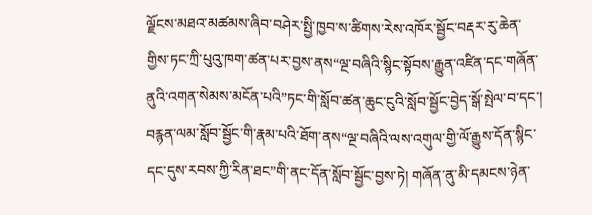ལྗོངས་མཐའ་མཚམས་ཞིབ་བཤེར་སྤྱི་ཁྱབ་ས་ཚིགས་རེས་འཁོར་སྦྱོང་བརྡར་རུ་ཆེན་གྱིས་ཏང་ཀྲི་པུའུ་ཁག་ཚན་པར་བྱས་ནས“ལྔ་བཞིའི་སྙིང་སྟོབས་རྒྱུན་འཛིན་དང་གཞོན་ནུའི་འགན་སེམས་མངོན་པའི”ཏང་གི་སློབ་ཚན་ཆུང་ངུའི་སློབ་སྦྱོང་བྱེད་སྒོ་སྤེལ་བ་དང་། བརྙན་ལམ་སློབ་སྦྱོང་གི་རྣམ་པའི་ཐོག་ནས“ལྔ་བཞིའི་ལས་འགུལ་གྱི་ལོ་རྒྱུས་དོན་སྙིང་དང་དུས་རབས་ཀྱི་རིན་ཐང”གི་ནང་དོན་སློབ་སྦྱོང་བྱས་ཏེ། གཞོན་ནུ་མི་དམངས་ཉེན་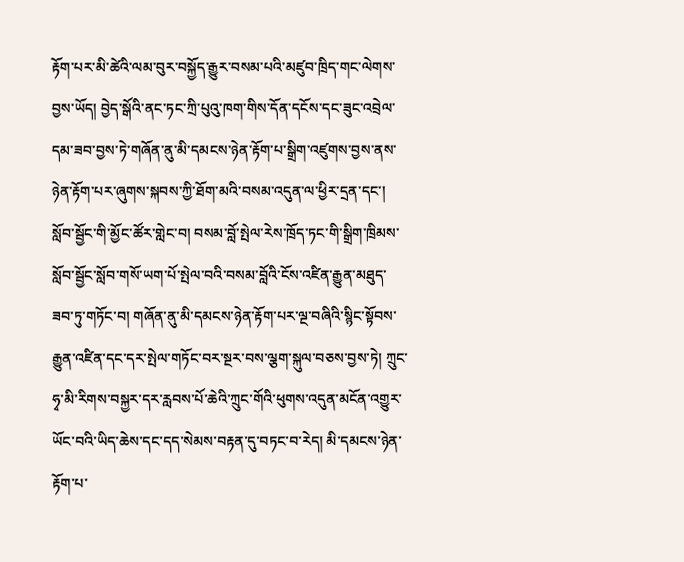རྟོག་པར་མི་ཚེའི་ལམ་བུར་བསྐྱོད་རྒྱུར་བསམ་པའི་མཛུབ་ཁྲིད་གང་ལེགས་བྱས་ཡོད། བྱེད་སྒོའི་ནང་ཏང་ཀྲི་པུའུ་ཁག་གིས་དོན་དངོས་དང་ཟུང་འབྲེལ་དམ་ཟབ་བྱས་ཏེ་གཞོན་ནུ་མི་དམངས་ཉེན་རྟོག་པ་སྒྲིག་འཛུགས་བྱས་ནས་ཉེན་རྟོག་པར་ཞུགས་སྐབས་ཀྱི་ཐོག་མའི་བསམ་འདུན་ལ་ཕྱིར་དྲན་དང་། སློབ་སྦྱོང་གི་མྱོང་ཚོར་གླེང་བ། བསམ་བློ་སྤེལ་རེས་ཁྲོད་ཏང་གི་སྒྲིག་ཁྲིམས་སློབ་སྦྱོང་སློབ་གསོ་ཡག་པོ་སྤེལ་བའི་བསམ་བློའི་ངོས་འཛིན་རྒྱུན་མཐུད་ཟབ་ཏུ་གཏོང་བ། གཞོན་ནུ་མི་དམངས་ཉེན་རྟོག་པར་ལྔ་བཞིའི་སྙིང་སྟོབས་རྒྱུན་འཛིན་དང་དར་སྤེལ་གཏོང་བར་སྔར་བས་ལྕག་སྐུལ་བཅས་བྱས་ཏེ། ཀྲུང་ཧྭ་མི་རིགས་བསྐྱར་དར་རླབས་པོ་ཆེའི་ཀྲུང་གོའི་ཕུགས་འདུན་མངོན་འགྱུར་ཡོང་བའི་ཡིད་ཆེས་དང་དད་སེམས་བརྟན་དུ་བཏང་བ་རེད། མི་དམངས་ཉེན་རྟོག་པ་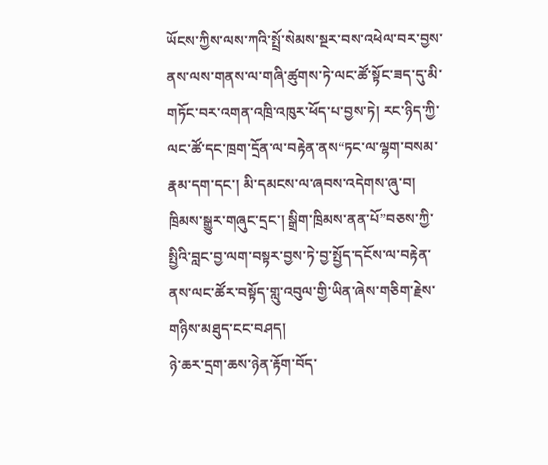ཡོངས་ཀྱིས་ལས་ཀའི་སྤྲོ་སེམས་སྔར་བས་འཕེལ་བར་བྱས་ནས་ལས་གནས་ལ་གཞི་ཚུགས་ཏེ་ལང་ཚོ་སྟོང་ཟད་དུ་མི་གཏོང་བར་འགན་འཁྲི་འཁུར་ཕོད་པ་བྱས་ཏེ། རང་ཉིད་ཀྱི་ལང་ཚོ་དང་ཁྲག་དྲོན་ལ་བརྟེན་ནས“ཏང་ལ་ལྷག་བསམ་རྣམ་དག་དང་། མི་དམངས་ལ་ཞབས་འདེགས་ཞུ་བ། ཁྲིམས་སྒྱུར་གཞུང་དྲང་། སྒྲིག་ཁྲིམས་ནན་པོ”བཅས་ཀྱི་སྤྱིའི་བླང་བྱ་ལག་བསྟར་བྱས་ཏེ་བྱ་སྤྱོད་དངོས་ལ་བརྟེན་ནས་ལང་ཚོར་བསྟོད་གླུ་འབུལ་གྱི་ཡིན་ཞེས་གཅིག་རྗེས་གཉིས་མཐུད་ངང་བཤད།
ཉེ་ཆར་དྲག་ཆས་ཉེན་རྟོག་བོད་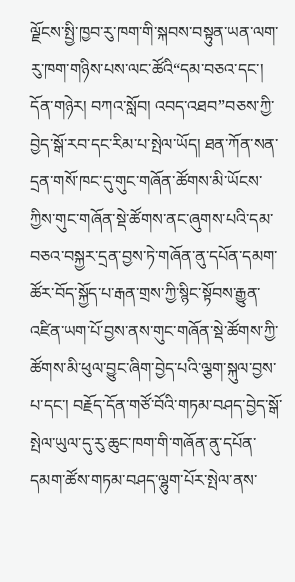ལྗོངས་སྤྱི་ཁྱབ་རུ་ཁག་གི་སྐབས་བསྟུན་ཡན་ལག་རུ་ཁག་གཉིས་པས་ལང་ཚོའི“དམ་བཅའ་དང་། དོན་གཉེར། བཀའ་སློབ། འབད་འཐབ”བཅས་ཀྱི་བྱེད་སྒོ་རབ་དང་རིམ་པ་སྤེལ་ཡོད། ཐན་ཀོན་སན་དྲན་གསོ་ཁང་དུ་གུང་གཞོན་ཚོགས་མི་ཡོངས་ཀྱིས་གུང་གཞོན་སྡེ་ཚོགས་ནང་ཞུགས་པའི་དམ་བཅའ་བསྐྱར་དྲན་བྱས་ཏེ་གཞོན་ནུ་དཔོན་དམག་ཚོར་བོད་སྐྱོད་པ་རྒན་གྲས་ཀྱི་སྙིང་སྟོབས་རྒྱུན་འཛིན་ཡག་པོ་བྱས་ནས་གུང་གཞོན་སྡེ་ཚོགས་ཀྱི་ཚོགས་མི་ཕུལ་བྱུང་ཞིག་བྱེད་པའི་ལྕག་སྐུལ་བྱས་པ་དང་། བརྗོད་དོན་གཙོ་བོའི་གཏམ་བཤད་བྱེད་སྒོ་སྤེལ་ཡུལ་དུ་རུ་ཆུང་ཁག་གི་གཞོན་ནུ་དཔོན་དམག་ཚོས་གཏམ་བཤད་ལྷུག་པོར་སྤེལ་ནས་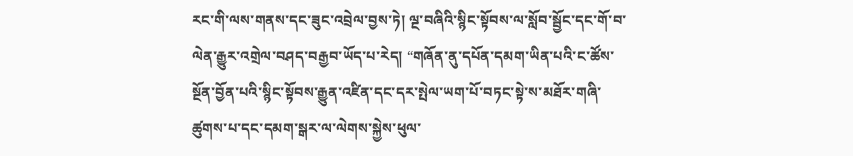རང་གི་ལས་གནས་དང་ཟུང་འབྲེལ་བྱས་ཏེ། ལྔ་བཞིའི་སྙིང་སྟོབས་ལ་སློབ་སྦྱོང་དང་གོ་བ་ལེན་རྒྱུར་འགྲེལ་བཤད་བརྒྱབ་ཡོད་པ་རེད། “གཞོན་ནུ་དཔོན་དམག་ཡིན་པའི་ང་ཚོས་སྔོན་བྱོན་པའི་སྙིང་སྟོབས་རྒྱུན་འཛིན་དང་དར་སྤེལ་ཡག་པོ་བཏང་སྟེ་ས་མཐོར་གཞི་ཚུགས་པ་དང་དམག་སྒར་ལ་ལེགས་སྐྱེས་ཕུལ་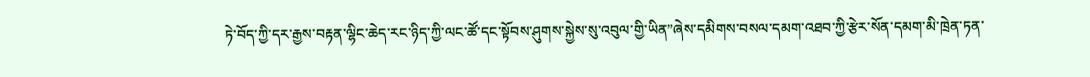ཏེ་བོད་ཀྱི་དར་རྒྱས་བརྟན་ལྷིང་ཆེད་རང་ཉིད་ཀྱི་ལང་ཚོ་དང་སྟོབས་ཤུགས་སྐྱེས་སུ་འབུལ་གྱི་ཡིན”ཞེས་དམིགས་བསལ་དམག་འཐབ་ཀྱི་རྩེར་སོན་དམག་མི་ཁྲེན་ཏན་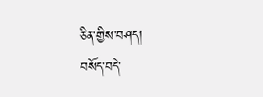ཅིན་གྱིས་བཤད།
བསོད་བདེ་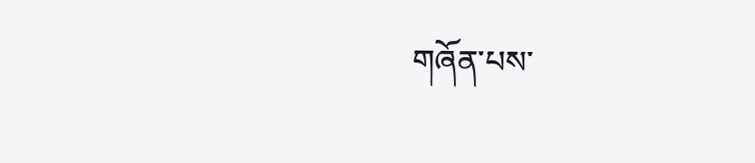གཞོན་པས་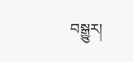བསྒྱུར།